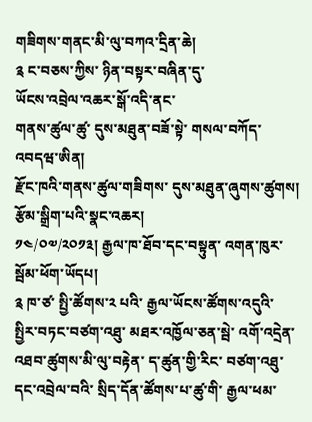གཟིགས་གནང་མི་ལུ་བཀའ་དྲིན་ཆེ།
༉ ང་བཅས་ཀྱིས་ ཉིན་བསྟར་བཞིན་དུ་
ཡོངས་འབྲེལ་འཆར་སྒོ་འདི་ནང་
གནས་ཚུལ་ཚུ་ དུས་མཐུན་བཟོ་སྟེ་ གསལ་བཀོད་འབདཝ་ཨིན།
རྫོང་ཁའི་གནས་ཚུལ་གཟིགས་ དུས་མཐུན་ཞུགས་ཚུགས།
རྩོམ་སྒྲིག་པའི་སྣང་འཆར།
༡༤/༠༧/༢༠༡༣། རྒྱལ་ཁ་ཐོབ་དང་བསྟུན་ འགན་ཁུར་སྦོམ་ཕོག་ཡོདཔ།
༉ ཁ་ཙ་ སྤྱི་ཚོགས་༢ པའི་ རྒྱལ་ཡོངས་ཚོགས་འདུའི་ སྤྱིར་བཏང་བཙག་འཐུ་ མཐར་འཁྱོལ་ཅན་སྦེ་ འགོ་འདྲེན་འཐབ་ཚུགས་མི་ལུ་བརྟེན་ ད་ཚུན་གྱི་རིང་ བཙག་འཐུ་དང་འབྲེལ་བའི་ སྲིད་དོན་ཚོགས་པ་ཚུ་གི་ རྒྱལ་ཕམ་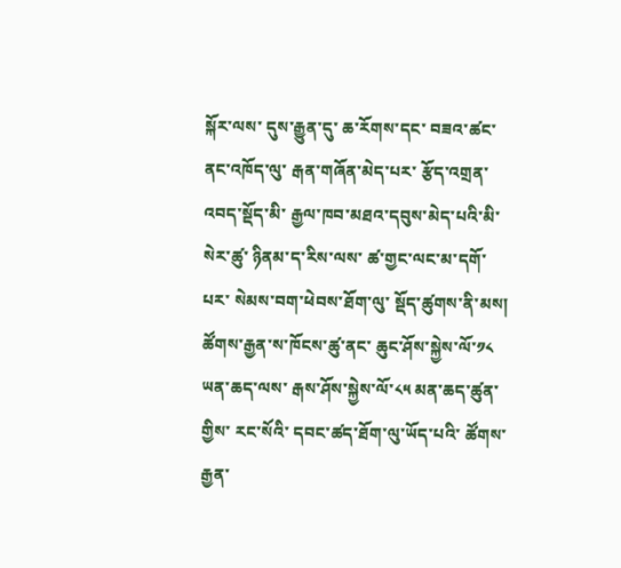སྐོར་ལས་ དུས་རྒྱུན་དུ་ ཆ་རོགས་དང་ བཟའ་ཚང་ནང་འཁོད་ལུ་ རྒན་གཞོན་མེད་པར་ རྩོད་འགྲན་འབད་སྡོད་མི་ རྒྱལ་ཁབ་མཐའ་དབུས་མེད་པའི་མི་སེར་ཚུ་ ཉིནམ་ད་རིས་ལས་ ཚ་གྱང་ལང་མ་དགོ་པར་ སེམས་བག་ཕེབས་ཐོག་ལུ་ སྡོད་ཚུགས་ནི་མས།
ཚོགས་རྒྱན་ས་ཁོངས་ཚུ་ནང་ ཆུང་ཤོས་སྐྱེས་ལོ་༡༨ ཡན་ཆད་ལས་ རྒས་ཤོས་སྐྱེས་ལོ་༨༥ མན་ཆད་ཚུན་གྱིས་ རང་སོའི་ དབང་ཚད་ཐོག་ལུ་ཡོད་པའི་ ཚོགས་རྒྱན་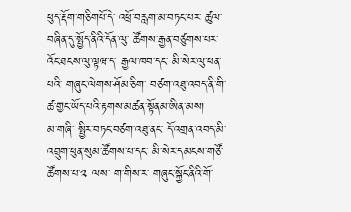ཕུད་རྡོག་གཅིགཔོ་དེ་ འཕྲོ་བརླག་མ་བཏང་པར་ ཚུལ་བཞིན་དུ་སྤྱོད་ནིའི་དོན་ལུ་ ཚོགས་རྒྱན་བཙུགས་པར་ འོང་ཐངས་ལུ་ལྟཝ་ད་ རྒྱལ་ཁབ་དང་ མི་སེར་ལུ་ཕན་པའི་ གཞུང་ལེགས་ཤོམ་ཅིག་ བཙག་འཐུ་འབད་ནི་གི་ ཚ་གྱང་ཡོད་པའི་རྟགས་མཚན་སྟོནམ་ཨིན་མས།
མ་གཞི་ སྤྱིར་བཏང་བཙག་འཐུ་ནང་ དོ་འགྲན་འབད་མི་ འབྲུག་ཕུན་སུམ་ཚོགས་པ་དང་ མི་སེར་དམངས་གཙོ་ཚོགས་པ་༢ ལས་ ག་གིས་ར་ གཞུང་སྐྱོང་ནིའི་གོ་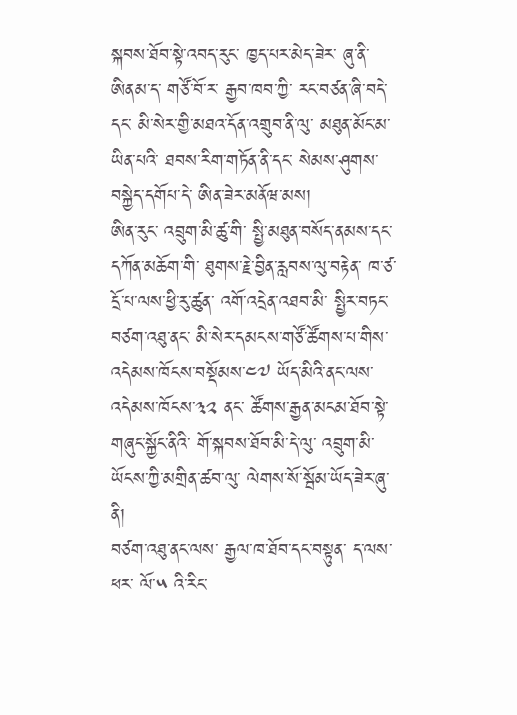སྐབས་ཐོབ་སྟེ་འབད་རུང་ ཁྱད་པར་མེད་ཟེར་ ཞུ་ནི་ཨིནམ་ད་ གཙོ་བོ་ར་ རྒྱབ་ཁབ་ཀྱི་ རང་བཙན་ཞི་བདེ་དང་ མི་སེར་གྱི་མཐའ་དོན་འགྲུབ་ནི་ལུ་ མཐུན་མོང་མ་ཡིན་པའི་ ཐབས་རིག་གཏོན་ནི་དང་ སེམས་ཤུགས་བསྐྱེད་དགོཔ་དེ་ ཨིན་ཟེར་མནོཝ་མས།
ཨིན་རུང་ འབྲུག་མི་ཚུ་གི་ སྤྱི་མཐུན་བསོད་ནམས་དང་ དཀོན་མཆོག་གི་ ཐུགས་རྗེ་བྱིན་རླབས་ལུ་བརྟེན་ ཁ་ཙ་ དྲོ་པ་ལས་ཕྱི་རུ་ཚུན་ འགོ་འདྲེན་འཐབ་མི་ སྤྱིར་བཏང་བཙག་འཐུ་ནང་ མི་སེར་དམངས་གཙོ་ཚོགས་པ་གིས་ འདེམས་ཁོངས་བསྡོམས་༤༧ ཡོད་མིའི་ནང་ལས་ འདེམས་ཁོངས་༣༢ ནང་ ཚོགས་རྒྱན་མངམ་ཐོབ་སྟེ་ གཞུང་སྐྱོང་ནིའི་ གོ་སྐབས་ཐོབ་མི་དེ་ལུ་ འབྲུག་མི་ཡོངས་ཀྱི་མགྲིན་ཚབ་ལུ་ ལེགས་སོ་སྦོམ་ཡོད་ཟེར་ཞུ་ནི།
བཙག་འཐུ་ནང་ལས་ རྒྱལ་ཁ་ཐོབ་དང་བསྟུན་ ད་ལས་ཕར་ ལོ་༥ འི་རིང་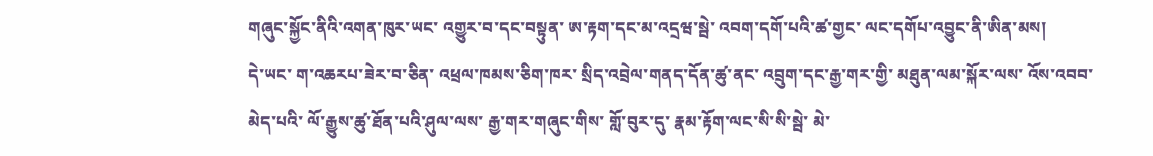གཞུང་སྐྱོང་ནིའི་འགན་ཁུར་ཡང་ འགྱུར་བ་དང་བསྟུན་ ཨ་རྟག་དང་མ་འདྲཝ་སྦེ་ འབག་དགོ་པའི་ཚ་གྱང་ ལང་དགོཔ་འབྱུང་ནི་ཨིན་མས།
དེ་ཡང་ ག་འཆརཔ་ཟེར་བ་ཅིན་ འཕྲལ་ཁམས་ཅིག་ཁར་ སྲིད་འབྲེལ་གནད་དོན་ཚུ་ནང་ འབྲུག་དང་རྒྱ་གར་གྱི་ མཐུན་ལམ་སྐོར་ལས་ འོས་འབབ་མེད་པའི་ ལོ་རྒྱུས་ཚུ་ཐོན་པའི་ཤུལ་ལས་ རྒྱ་གར་གཞུང་གིས་ གློ་བུར་དུ་ རྣམ་རྟོག་ལང་སི་སི་སྦེ་ མེ་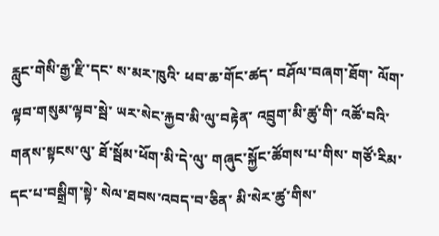རླུང་གེསི་རྒྱ་རྫི་དང་ ས་མར་ཁུའི་ ཕབ་ཆ་གོང་ཚད་ བཤོལ་བཞག་ཐོག་ ལོག་ལྟབ་གསུམ་ལྟབ་སྦེ་ ཡར་སེང་རྐྱབ་མི་ལུ་བརྟེན་ འབྲུག་མི་ཚུ་གི་ འཚོ་བའི་གནས་སྟངས་ལུ་ ཐོ་སྦོམ་ཕོག་མི་དེ་ལུ་ གཞུང་སྐྱོང་ཚོགས་པ་གིས་ གཙོ་རིམ་དང་པ་བསྒྲིག་སྟེ་ སེལ་ཐབས་འབད་བ་ཅིན་ མི་སེར་ཚུ་གིས་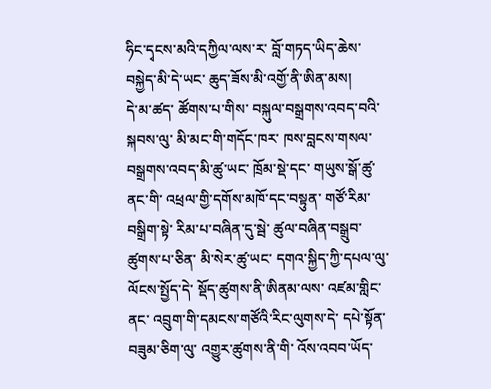ཧིང་དྭངས་མའི་དཀྱིལ་ལས་ར་ བློ་གཏད་ཡིད་ཆེས་བསྐྱེད་མི་དེ་ཡང་ ཆུད་ཟོས་མི་འགྱོ་ནི་ཨིན་མས།
དེ་མ་ཚད་ ཚོགས་པ་གིས་ བསྐུལ་བསྒྲགས་འབད་བའི་སྐབས་ལུ་ མི་མང་གི་གདོང་ཁར་ ཁས་བླངས་གསལ་བསྒྲགས་འབད་མི་ཚུ་ཡང་ ཁྲོམ་སྡེ་དང་ གཡུས་སྒོ་ཚུ་ནང་གི་ འཕྲལ་གྱི་དགོས་མཁོ་དང་བསྟུན་ གཙོ་རིམ་བསྒྲིག་སྟེ་ རིམ་པ་བཞིན་དུ་སྦེ་ ཚུལ་བཞིན་བསྒྲུབ་ཚུགས་པ་ཅིན་ མི་སེར་ཚུ་ཡང་ དགའ་སྐྱིད་ཀྱི་དཔལ་ལུ་ལོངས་སྤྱོད་དེ་ སྡོད་ཚུགས་ནི་ཨིནམ་ལས་ འཛམ་གླིང་ནང་ འབྲུག་གི་དམངས་གཙོའི་རིང་ལུགས་དེ་ དཔེ་སྟོན་བཟུམ་ཅིག་ལུ་ འགྱུར་ཚུགས་ནི་གི་ འོས་འབབ་ཡོད་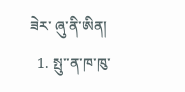ཟེར་ ཞུ་ནི་ཨིན།
  1. སྤུ་་ན་ཁ་ཁུ་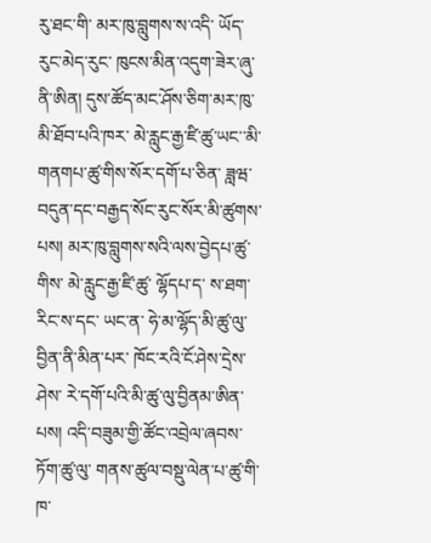རུ་ཐང་གི་ མར་ཁུ་བླུགས་ས་འདི་ ཡོད་རུང་མེད་རུང་ ཁུངས་མིན་འདུག་ཟེར་ཞུ་ནི་ཨིན། དུས་ཚོད་མང་ཤོས་ཅིག་མར་ཁུ་མི་ཐོབ་པའི་ཁར་ མེ་རླུང་རྒྱ་ཛི་ཚུ་ཡང་་མི་གནགཔ་ཚུ་གིས་སོར་དགོ་པ་ཅིན་ ཟླཝ་བདུན་དང་བརྒྱད་སོང་རུང་སོར་མི་ཚུགས་པས། མར་ཁུ་བླུགས་སའི་ལས་བྱེདཔ་ཚུ་གིས་ མེ་རླུང་རྒྱ་ཛི་ཚུ་ ལྷོདཔ་ད་ ས་ཐག་རིང་ས་དང་ ཡང་ན་ ཧེ་མ་ལྷོད་མི་ཚུ་ལུ་བྱིན་ནི་མིན་པར་ ཁོང་རའི་ངོ་ཤེས་དྲེས་ཤེས་ རེ་དགོ་པའི་མི་ཚུ་ལུ་བྱིནམ་ཨིན་པས། འདི་བཟུམ་གྱི་ཚོང་འབྲེལ་ཞབས་ཏོག་ཚུ་ལུ་ གནས་ཚུལ་བསྡུ་ལེན་པ་ཚུ་གི་ཁ་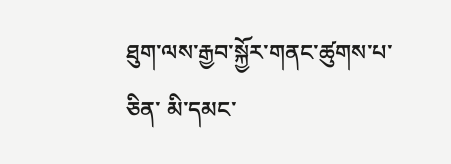ཐུག་ལས་རྒྱབ་སྐྱོར་གནང་ཚུགས་པ་ཅིན་ མི་དམང་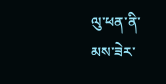ལུ་ཕན་ནི་མས་ཟེར་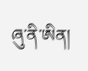ཞུ་ནི་ཨིན།